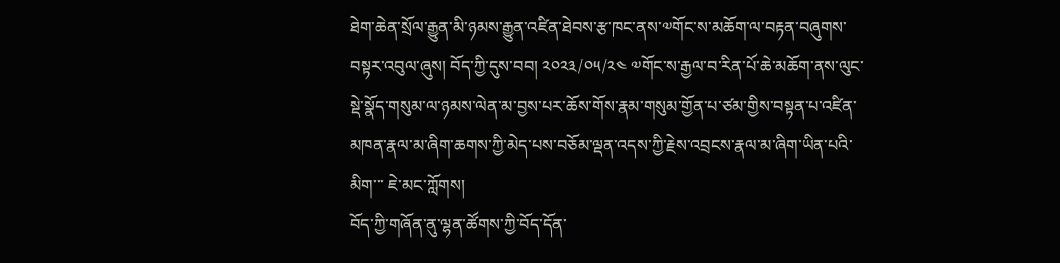ཐེག་ཆེན་སྲོལ་རྒྱུན་མི་ཉམས་རྒྱུན་འཛིན་ཐེབས་རྩ་ཁང་ནས་༧གོང་ས་མཆོག་ལ་བརྟན་བཞུགས་བསྟར་འབུལ་ཞུས། བོད་ཀྱི་དུས་བབ། ༢༠༢༣/༠༥/༢༤ ༧གོང་ས་རྒྱལ་བ་རིན་པོ་ཆེ་མཆོག་ནས་ལུང་སྡེ་སྣོད་གསུམ་ལ་ཉམས་ལེན་མ་བྱས་པར་ཆོས་གོས་རྣམ་གསུམ་གྱོན་པ་ཙམ་གྱིས་བསྟན་པ་འཛིན་མཁན་རྣལ་མ་ཞིག་ཆགས་ཀྱི་མེད་པས་བཅོམ་ལྡན་འདས་ཀྱི་རྗེས་འབྲངས་རྣལ་མ་ཞིག་ཡིན་པའི་མིག་་་ ཇེ་མང་ཀློགས།
བོད་ཀྱི་གཞོན་ནུ་ལྷན་ཚོགས་ཀྱི་བོད་དོན་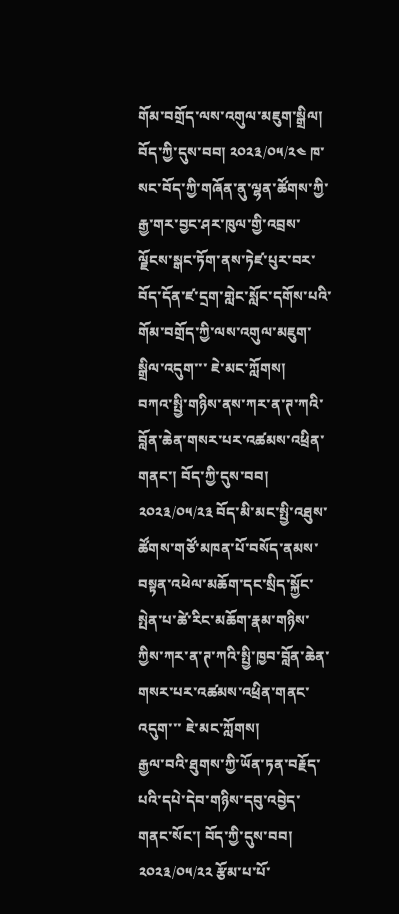གོམ་བགྲོད་ལས་འགུལ་མཇུག་སྒྲིལ། བོད་ཀྱི་དུས་བབ། ༢༠༢༣/༠༥/༢༤ ཁ་སང་བོད་ཀྱི་གཞོན་ནུ་ལྷན་ཚོགས་ཀྱི་རྒྱ་གར་བྱང་ཤར་ཁུལ་གྱི་འབྲས་ལྗོངས་སྒང་ཏོག་ནས་ཏེཛ་པུར་བར་བོད་དོན་ཛ་དྲག་གླེང་སློང་དགོས་པའི་གོམ་བགྲོད་ཀྱི་ལས་འགུལ་མཇུག་སྒྲིལ་འདུག་་་ ཇེ་མང་ཀློགས།
བཀའ་སྤྱི་གཉིས་ནས་ཀར་ན་ཊ་ཀའི་བློན་ཆེན་གསར་པར་འཚམས་འཕྲིན་གནང་། བོད་ཀྱི་དུས་བབ། ༢༠༢༣/༠༥/༢༣ བོད་མི་མང་སྤྱི་འཐུས་ཚོགས་གཙོ་མཁན་པོ་བསོད་ནམས་བསྟན་འཕེལ་མཆོག་དང་སྲིད་སྐྱོང་སྤེན་པ་ཚེ་རིང་མཆོག་རྣམ་གཉིས་ཀྱིས་ཀར་ན་ཊ་ཀའི་སྤྱི་ཁྱབ་བློན་ཆེན་གསར་པར་འཚམས་འཕྲིན་གནང་འདུག་་་ ཇེ་མང་ཀློགས།
རྒྱལ་བའི་ཐུགས་ཀྱི་ཡོན་ཏན་བརྗོད་པའི་དཔེ་དེབ་གཉིས་དབུ་འབྱེད་གནང་སོང་། བོད་ཀྱི་དུས་བབ། ༢༠༢༣/༠༥/༢༢ རྩོམ་པ་པོ་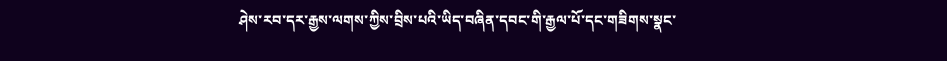ཤེས་རབ་དར་རྒྱས་ལགས་ཀྱིས་བྲིས་པའི་ཡིད་བཞིན་དབང་གི་རྒྱལ་པོ་དང་གཟིགས་སྣང་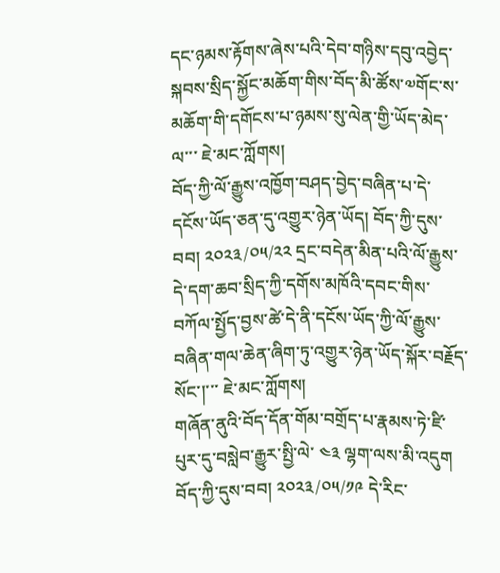དང་ཉམས་རྟོགས་ཞེས་པའི་དེབ་གཉིས་དབུ་འབྱེད་སྐབས་སྲིད་སྐྱོང་མཆོག་གིས་བོད་མི་ཚོས་༧གོང་ས་མཆོག་གི་དགོངས་པ་ཉམས་སུ་ལེན་གྱི་ཡོད་མེད་ལ་་་ ཇེ་མང་ཀློགས།
བོད་ཀྱི་ལོ་རྒྱུས་འཁྱོག་བཤད་བྱེད་བཞིན་པ་དེ་དངོས་ཡོད་ཅན་དུ་འགྱུར་ཉེན་ཡོད། བོད་ཀྱི་དུས་བབ། ༢༠༢༣/༠༥/༢༢ དྲང་བདེན་མིན་པའི་ལོ་རྒྱུས་དེ་དག་ཆབ་སྲིད་ཀྱི་དགོས་མཁོའི་དབང་གིས་བཀོལ་སྤྱོད་བྱས་ཚེ་དེ་ནི་དངོས་ཡོད་ཀྱི་ལོ་རྒྱུས་བཞིན་གལ་ཆེན་ཞིག་ཏུ་འགྱུར་ཉེན་ཡོད་སྐོར་བརྗོད་སོང་།་་་ ཇེ་མང་ཀློགས།
གཞོན་ནུའི་བོད་དོན་གོམ་བགྲོད་པ་རྣམས་ཏེ་ཛི་པུར་དུ་བསླེབ་རྒྱུར་སྤྱི་ལེ་ ༤༣ ལྷག་ལས་མི་འདུག བོད་ཀྱི་དུས་བབ། ༢༠༢༣/༠༥/༡༩ དེ་རིང་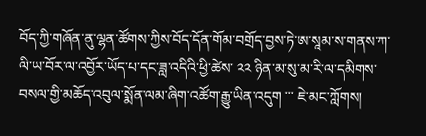བོད་ཀྱི་གཞོན་ནུ་ལྷན་ཚོགས་ཀྱིས་བོད་དོན་གོམ་བགྲོད་བྱས་ཏེ་ཨ་སཱམ་ས་གནས་ཀ་ལི་ཡ་བོར་ལ་འབྱོར་ཡོད་པ་དང་ཟླ་འདིའི་ཕྱི་ཚེས་ ༢༢ ཉིན་མ་སུ་མ་རི་ལ་དམིགས་བསལ་གྱི་མཆོད་འབུལ་སྨོན་ལམ་ཞིག་འཚོག་རྒྱུ་ཡིན་འདུག ་་་ ཇེ་མང་ཀློགས།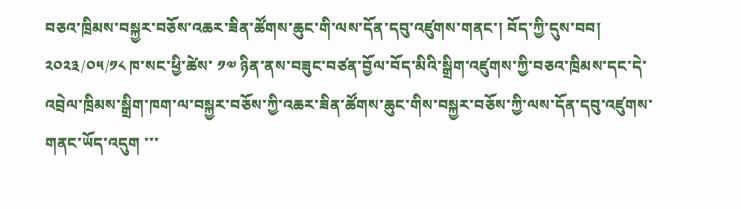བཅའ་ཁྲིམས་བསྐྱར་བཅོས་འཆར་ཟིན་ཚོགས་ཆུང་གི་ལས་དོན་དབུ་འཛུགས་གནང་། བོད་ཀྱི་དུས་བབ། ༢༠༢༣/༠༥/༡༨ ཁ་སང་ཕྱི་ཚེས་ ༡༧ ཉིན་ནས་བཟུང་བཙན་བྱོལ་བོད་མིའི་སྒྲིག་འཛུགས་ཀྱི་བཅའ་ཁྲིམས་དང་དེ་འབྲེལ་ཁྲིམས་སྒྲིག་ཁག་ལ་བསྐྱར་བཅོས་ཀྱི་འཆར་ཟིན་ཚོགས་ཆུང་གིས་བསྐྱར་བཅོས་ཀྱི་ལས་དོན་དབུ་འཛུགས་གནང་ཡོད་འདུག ་་་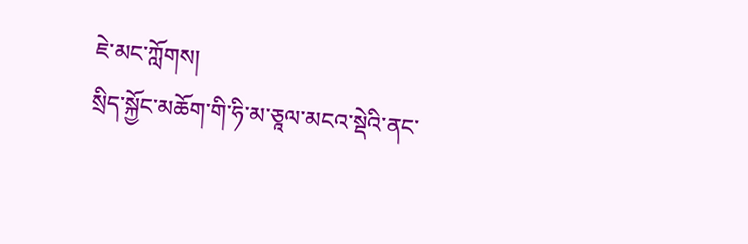ཇེ་མང་ཀློགས།
སྲིད་སྐྱོང་མཆོག་གི་ཧི་མ་ཅཱལ་མངའ་སྡེའི་ནང་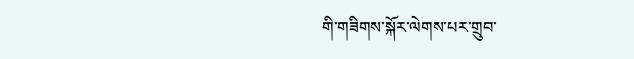གི་གཟིགས་སྐོར་ལེགས་པར་གྲུབ་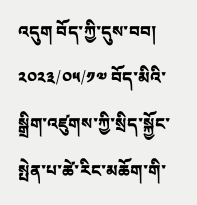འདུག བོད་ཀྱི་དུས་བབ། ༢༠༢༣/༠༥/༡༧ བོད་མིའི་སྒྲིག་འཛུགས་ཀྱི་སྲིད་སྐྱོང་སྤེན་པ་ཚེ་རིང་མཆོག་གི་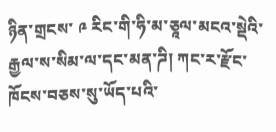ཉིན་གྲངས་ ༩ རིང་གི་ཧི་མ་ཅཱལ་མངའ་སྡེའི་རྒྱལ་ས་སིམ་ལ་དང་མན་ཌི། ཀང་ར་རྫོང་ཁོངས་བཅས་སུ་ཡོད་པའི་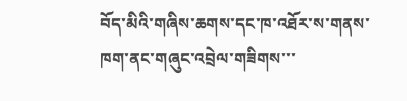བོད་མིའི་གཞིས་ཆགས་དང་ཁ་འཐོར་ས་གནས་ཁག་ནང་གཞུང་འབྲེལ་གཟིགས་་་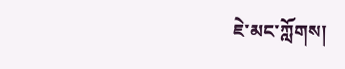ཇེ་མང་ཀློགས།